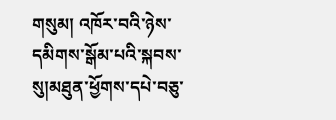གསུམ། འཁོར་བའི་ཉེས་དམིགས་སྒོམ་པའི་སྐབས་སུ།མཐུན་ཕྱོགས་དཔེ་བཅུ་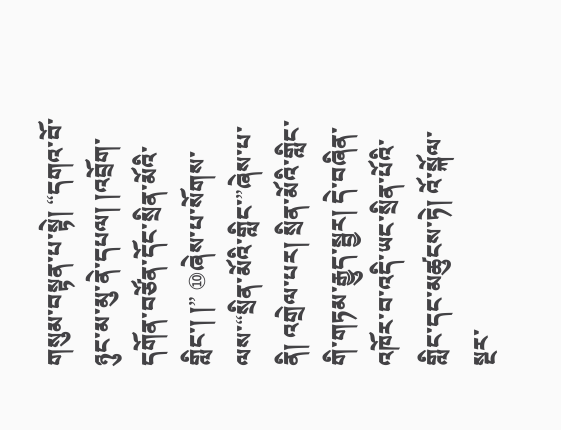གསུམ་བསྟན་པ་སྟེ། “དགའ་བོ་ཉུང་མ་མུ་ནེ་དཔལ། །འབྲོག་དགོན་བཙོན་དོང་སྲིན་མོའི་གླིང་། །” ⑩ཞེས་པ་སོགས་ལས་“སྲིན་མོའི་གླིང་”ཞེས་པ་ནི། འགྲེལ་པར། སྲིན་མོའི་གླིང་གི་གཏམ་རྒྱུད་སྦྱར། དེ་བཞིན་འཁོར་བ་འདི་ཡང་སྲིན་པོའི་གླིང་དང་མཚུངས་ཏེ། འོ་སྐོལ་སྔར་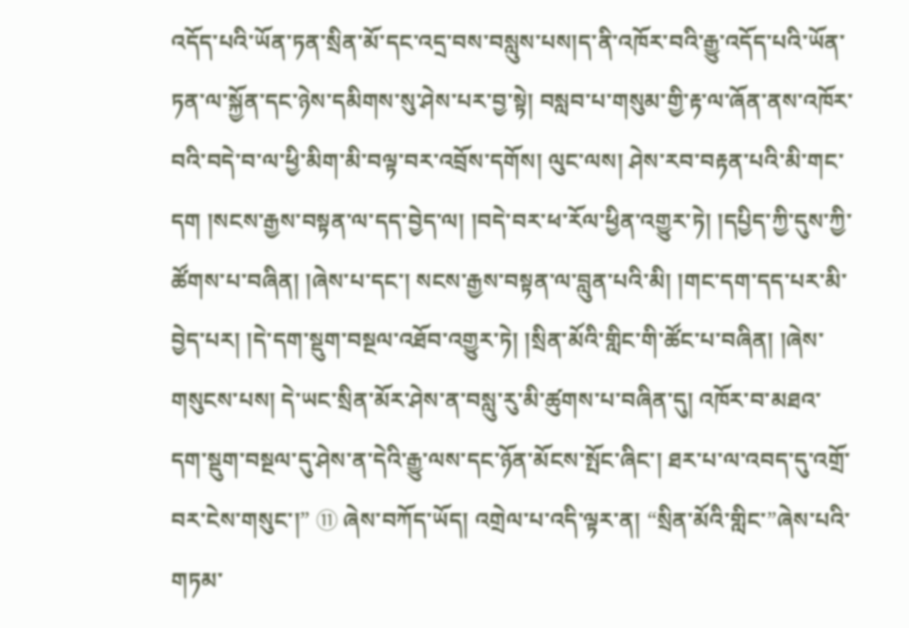འདོད་པའི་ཡོན་ཏན་སྲིན་མོ་དང་འདྲ་བས་བསླུས་པས།ད་ནི་འཁོར་བའི་རྒྱུ་འདོད་པའི་ཡོན་ཏན་ལ་སྐྱོན་དང་ཉེས་དམིགས་སུ་ཤེས་པར་བྱ་སྟེ། བསླབ་པ་གསུམ་གྱི་རྟ་ལ་ཞོན་ནས་འཁོར་བའི་བདེ་བ་ལ་ཕྱི་མིག་མི་བལྟ་བར་འབྲོས་དགོས། ལུང་ལས། ཤེས་རབ་བརྟན་པའི་མི་གང་དག །སངས་རྒྱས་བསྟན་ལ་དད་བྱེད་ལ། །བདེ་བར་ཕ་རོལ་ཕྱིན་འགྱུར་ཏེ། །དཔྱིད་ཀྱི་དུས་ཀྱི་ཚོགས་པ་བཞིན། །ཞེས་པ་དང་། སངས་རྒྱས་བསྟན་ལ་བླུན་པའི་མི། །གང་དག་དད་པར་མི་བྱེད་པར། །དེ་དག་སྡུག་བསྔལ་འཐོབ་འགྱུར་ཏེ། །སྲིན་མོའི་གླིང་གི་ཚོང་པ་བཞིན། །ཞེས་གསུངས་པས། དེ་ཡང་སྲིན་མོར་ཤེས་ན་བསླུ་རུ་མི་ཚུགས་པ་བཞིན་དུ། འཁོར་བ་མཐའ་དག་སྡུག་བསྔལ་དུ་ཤེས་ན་དེའི་རྒྱུ་ལས་དང་ཉོན་མོངས་སྤོང་ཞིང་། ཐར་པ་ལ་འབད་དུ་འགྲོ་བར་ངེས་གསུང་།” ⑪ ཞེས་བཀོད་ཡོད། འགྲེལ་པ་འདི་ལྟར་ན། “སྲིན་མོའི་གླིང་”ཞེས་པའི་གཏམ་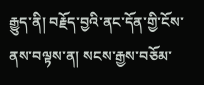རྒྱུད་ནི། བརྗོད་བྱའི་ནང་དོན་གྱི་ངོས་ནས་བལྟས་ན། སངས་རྒྱས་བཅོམ་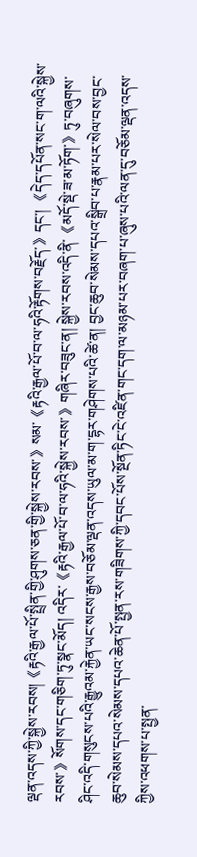ལྡན་འདས་ཀྱི་སྐྱེས་རབས།《རྟའི་རྒྱལ་པོ་སྤྲིན་གྱི་ཤུགས་ཅན་གྱི་སྐྱེས་རབས་》སམ་《རྟའི་རྒྱལ་པོ་བ་ལ་ཧའི་རྟོགས་བརྗོད་》དང་། 《དེད་དཔོན་སང་ག་ལའི་སྐྱེས་རབས་》སོགས་དང་གཅིག་ཏུ་སྣང་མོད། འདིར་《རྟའི་རྒྱལ་པོ་བ་ལ་ཧའི་སྐྱེས་རབས་》གཞིར་བཟུང་ན། སྐྱེས་རབས་འདི་ནི་《མདོ་སྡེ་ཟ་མ་ཏོག་》ཏུ་བཞུགས་ཤིང་འདི་གསུངས་པའི་རྒྱུའམ་རྐྱེན་ཡང་སངས་རྒྱས་བཅོམ་ལྡན་འདས་ཡུལ་མ་ག་དྷར་གཤེགས་པའི་ཚེ་ན། བྱང་ཆུབ་སེམས་དཔའ་སྒྲིབ་པ་རྣམ་པར་སེལ་བས་བྱང་ཆུབ་སེམས་དཔའ་སེམས་དཔའ་ཆེན་པོ་སྤྱན་རས་གཟིགས་ཀྱི་དབང་པོས་སྔོན་ཏིང་ངེ་འཛིན་གང་དག་ལ་མཉམ་པར་བཞག་པ་ཞུས་པའི་ལན་དུ་བཅོམ་ལྡན་འདས་ཀྱིས་འཕགས་པ་སྤྱན་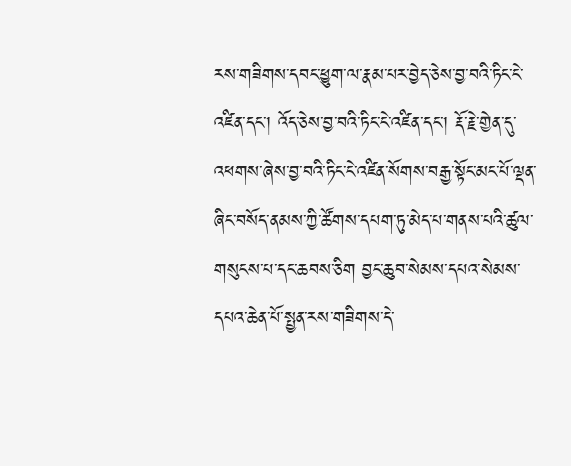རས་གཟིགས་དབང་ཕྱུག་ལ་རྣམ་པར་བྱེད་ཅེས་བྱ་བའི་ཏིང་ངེ་འཛིན་དང་། འོད་ཅེས་བྱ་བའི་ཏིང་ངེ་འཛིན་དང་། རྡོ་རྗེ་གྱེན་དུ་འཕགས་ཞེས་བྱ་བའི་ཏིང་ངེ་འཛིན་སོགས་བརྒྱ་སྟོང་མང་པོ་ལྡན་ཞིང་བསོད་ནམས་ཀྱི་ཚོགས་དཔག་ཏུ་མེད་པ་གནས་པའི་ཚུལ་གསུངས་པ་དང་ཆབས་ཅིག བྱང་ཆུབ་སེམས་དཔའ་སེམས་དཔའ་ཆེན་པོ་སྤྱན་རས་གཟིགས་དེ་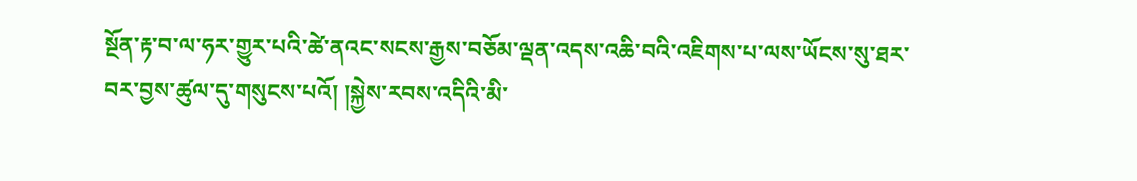སྔོན་རྟ་བ་ལ་ཧར་གྱུར་པའི་ཚེ་ནའང་སངས་རྒྱས་བཅོམ་ལྡན་འདས་འཆི་བའི་འཇིགས་པ་ལས་ཡོངས་སུ་ཐར་བར་བྱས་ཚུལ་དུ་གསུངས་པའོ། །སྐྱེས་རབས་འདིའི་མི་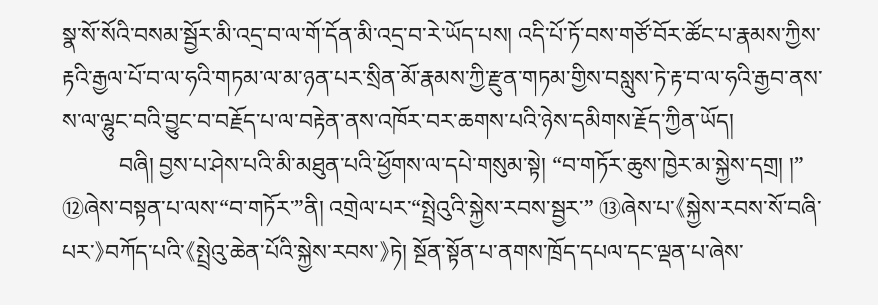སྣ་སོ་སོའི་བསམ་སྦྱོར་མི་འདྲ་བ་ལ་གོ་དོན་མི་འདྲ་བ་རེ་ཡོད་པས། འདི་པོ་ཏོ་བས་གཙོ་བོར་ཚོང་པ་རྣམས་ཀྱིས་རྟའི་རྒྱལ་པོ་བ་ལ་ཧའི་གཏམ་ལ་མ་ཉན་པར་སྲིན་མོ་རྣམས་ཀྱི་རྫུན་གཏམ་གྱིས་བསླུས་ཏེ་རྟ་བ་ལ་ཧའི་རྒྱབ་ནས་ས་ལ་ལྷུང་བའི་བྱུང་བ་བརྗོད་པ་ལ་བརྟེན་ནས་འཁོར་བར་ཆགས་པའི་ཉེས་དམིགས་རྗོད་ཀྱིན་ཡོད།
          བཞི། བྱས་པ་ཤེས་པའི་མི་མཐུན་པའི་ཕྱོགས་ལ་དཔེ་གསུམ་སྟེ། “བ་གཏོར་ཆུས་ཁྱེར་མ་སྐྱེས་དགྲ། །” ⑫ཞེས་བསྟན་པ་ལས་“བ་གཏོར་”ནི། འགྲེལ་པར་“སྤྲེའུའི་སྐྱེས་རབས་སྦྱར་” ⑬ཞེས་པ་《སྐྱེས་རབས་སོ་བཞི་པར་》བཀོད་པའི་《སྤྲེའུ་ཆེན་པོའི་སྐྱེས་རབས་》ཏེ། སྔོན་སྟོན་པ་ནགས་ཁྲོད་དཔལ་དང་ལྡན་པ་ཞེས་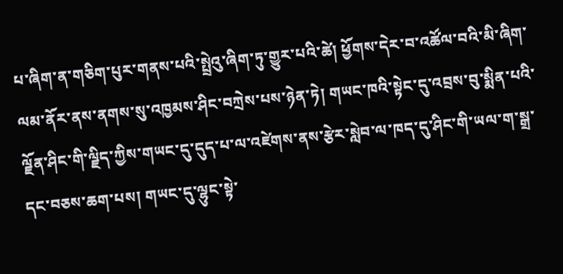པ་ཞིག་ན་གཅིག་པུར་གནས་པའི་སྤྲེའུ་ཞིག་ཏུ་གྱུར་པའི་ཚེ། ཕྱོགས་དེར་བ་འཚོལ་བའི་མི་ཞིག་ལམ་ནོར་ནས་ནགས་སུ་འཁྱམས་ཤིང་བཀྲེས་པས་ཉེན་ཏེ། གཡང་ཁའི་སྟེང་དུ་འབྲས་བུ་སྨིན་པའི་ལྗོན་ཤིང་གི་ལྗིད་ཀྱིས་གཡང་དུ་དུད་པ་ལ་འཛེགས་ནས་རྩེར་སླེབ་ལ་ཁད་དུ་ཤིང་གི་ཡལ་ག་སྒྲ་དང་བཅས་ཆག་པས། གཡང་དུ་ལྷུང་སྟེ་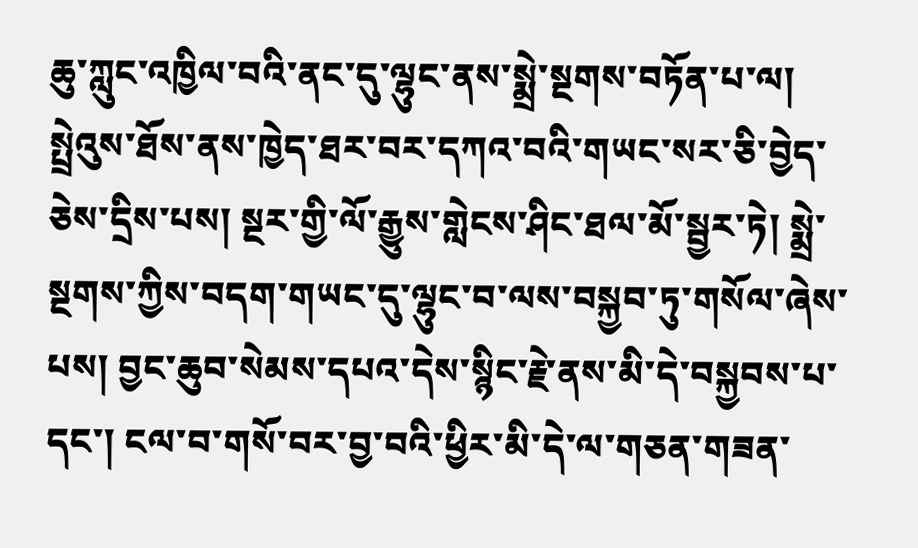ཆུ་ཀླུང་འཁྱིལ་བའི་ནང་དུ་ལྷུང་ནས་སྨྲེ་སྔགས་བཏོན་པ་ལ། སྤྲེའུས་ཐོས་ནས་ཁྱེད་ཐར་བར་དཀའ་བའི་གཡང་སར་ཅི་བྱེད་ཅེས་དྲིས་པས། སྔར་གྱི་ལོ་རྒྱུས་གླེངས་ཤིང་ཐལ་མོ་སྦྱར་ཏེ། སྨྲེ་སྔགས་ཀྱིས་བདག་གཡང་དུ་ལྷུང་བ་ལས་བསྐྱབ་ཏུ་གསོལ་ཞེས་པས། བྱང་ཆུབ་སེམས་དཔའ་དེས་སྙིང་རྗེ་ནས་མི་དེ་བསྐྱབས་པ་དང་། ངལ་བ་གསོ་བར་བྱ་བའི་ཕྱིར་མི་དེ་ལ་གཅན་གཟན་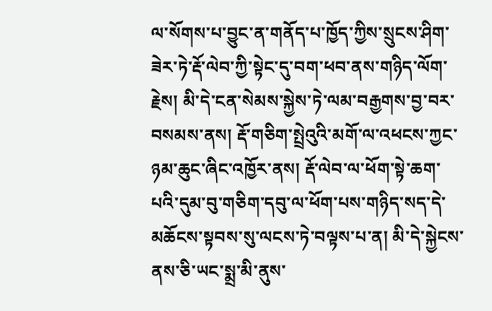ལ་སོགས་པ་བྱུང་ན་གནོད་པ་ཁྱོད་ཀྱིས་སྲུངས་ཤིག་ཟེར་ཏེ་རྡོ་ལེབ་ཀྱི་སྟེང་དུ་བག་ཕབ་ནས་གཉིད་ལོག་རྗེས། མི་དེ་ངན་སེམས་སྐྱེས་ཏེ་ལམ་བརྒྱགས་བྱ་བར་བསམས་ནས། རྡོ་གཅིག་སྤྲེའུའི་མགོ་ལ་འཕངས་ཀྱང་ཉམ་ཆུང་ཞིང་འཁྱོར་ནས། རྡོ་ལེབ་ལ་ཕོག་སྟེ་ཆག་པའི་དུམ་བུ་གཅིག་དབུ་ལ་ཕོག་པས་གཉིད་སད་དེ་མཆོངས་སྟབས་སུ་ལངས་ཏེ་བལྟས་པ་ན། མི་དེ་སྐྱེངས་ནས་ཅི་ཡང་སྨྲ་མི་ནུས་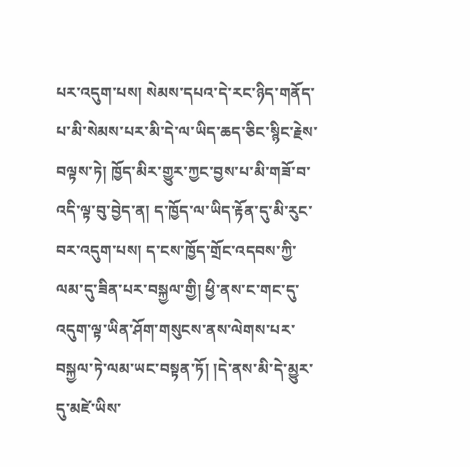པར་འདུག་པས། སེམས་དཔའ་དེ་རང་ཉིད་གནོད་པ་མི་སེམས་པར་མི་དེ་ལ་ཡིད་ཆད་ཅིང་སྙིང་རྗེས་བལྟས་ཏེ། ཁྱོད་མིར་གྱུར་ཀྱང་བྱས་པ་མི་གཟོ་བ་འདི་ལྟ་བུ་བྱེད་ན། ད་ཁྱོད་ལ་ཡིད་རྟོན་དུ་མི་རུང་བར་འདུག་པས། ད་ངས་ཁྱོད་གྲོང་འདབས་ཀྱི་ལམ་དུ་ཟིན་པར་བསྐྱལ་གྱི། ཕྱི་ནས་ང་གང་དུ་འདུག་ལྟ་ཡིན་ཤོག་གསུངས་ནས་ལེགས་པར་བསྐྱལ་ཏེ་ལམ་ཡང་བསྟན་ཏོ། །དེ་ནས་མི་དེ་མྱུར་དུ་མཛེ་ཡིས་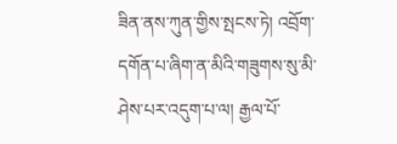ཟིན་ནས་ཀུན་གྱིས་སྤངས་ཏེ། འབྲོག་དགོན་པ་ཞིག་ན་མིའི་གཟུགས་སུ་མི་ཤེས་པར་འདུག་པ་ལ། རྒྱལ་པོ་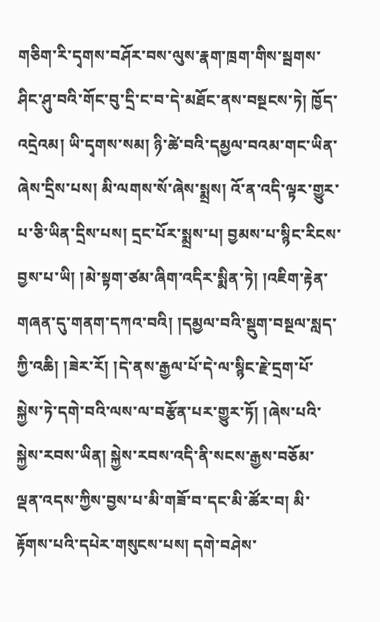གཅིག་རི་དྭགས་བཤོར་བས་ལུས་རྣག་ཁྲག་གིས་སྦགས་ཤིང་ཤུ་བའི་གོང་བུ་དྲི་ང་བ་དེ་མཐོང་ནས་བསྔངས་ཏེ། ཁྱོད་འདྲེའམ། ཡི་དྭགས་སམ། ཉི་ཚེ་བའི་དམྱལ་བའམ་གང་ཡིན་ཞེས་དྲིས་པས། མི་ལགས་སོ་ཞེས་སྨྲས། འོ་ན་འདི་ལྟར་གྱུར་པ་ཅི་ཡིན་དྲིས་པས། དྲང་པོར་སྨྲས་པ། བྱམས་པ་སྙིང་རིངས་བྱས་པ་ཡི། །མེ་སྟག་ཙམ་ཞིག་འདིར་སྨིན་ཏེ། །འཇིག་རྟེན་གཞན་དུ་གནག་དཀའ་བའི། །དམྱལ་བའི་སྡུག་བསྔལ་སླད་ཀྱི་འཆི། །ཟེར་རོ། །དེ་ནས་རྒྱལ་པོ་དེ་ལ་སྙིང་རྗེ་དྲག་པོ་སྐྱེས་ཏེ་དགེ་བའི་ལས་ལ་བརྩོན་པར་གྱུར་ཏོ། །ཞེས་པའི་སྐྱེས་རབས་ཡིན། སྐྱེས་རབས་འདི་ནི་སངས་རྒྱས་བཅོམ་ལྡན་འདས་ཀྱིས་བྱས་པ་མི་གཟོ་བ་དང་མི་ཚོར་བ། མི་རྟོགས་པའི་དཔེར་གསུངས་པས། དགེ་བཤེས་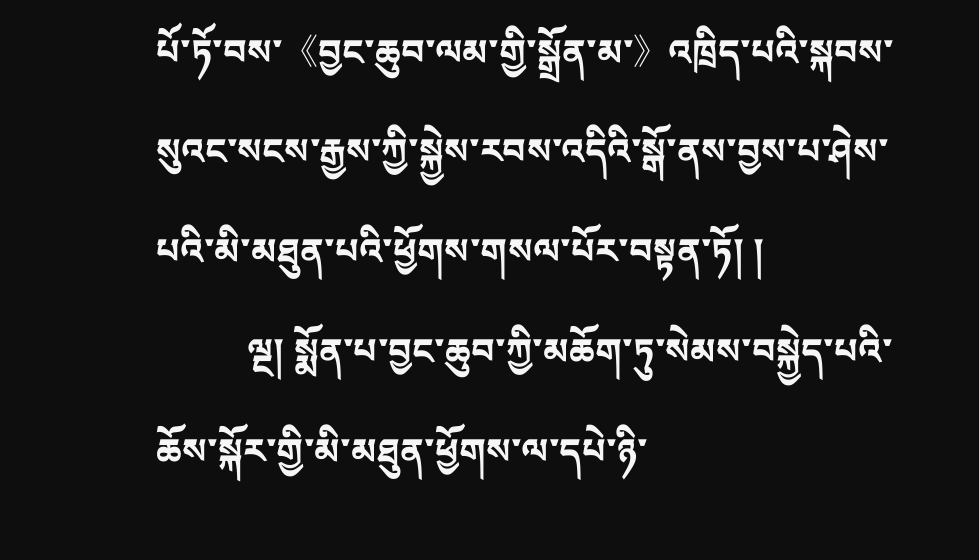པོ་ཏོ་བས་《བྱང་ཆུབ་ལམ་གྱི་སྒྲོན་མ་》འཁྲིད་པའི་སྐབས་སུའང་སངས་རྒྱས་ཀྱི་སྐྱེས་རབས་འདིའི་སྒོ་ནས་བྱས་པ་ཤེས་པའི་མི་མཐུན་པའི་ཕྱོགས་གསལ་པོར་བསྟན་ཏོ། །
          ལྔ། སྨོན་པ་བྱང་ཆུབ་ཀྱི་མཆོག་ཏུ་སེམས་བསྐྱེད་པའི་ཆོས་སྐོར་གྱི་མི་མཐུན་ཕྱོགས་ལ་དཔེ་ཉི་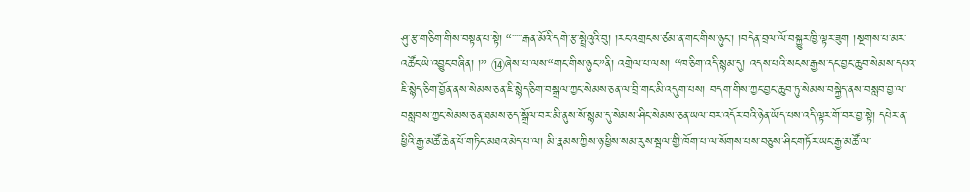ཤུ་རྩ་གཅིག་གིས་བསྟན་པ་སྟེ། “་་་་་རྒན་མོའི་དགེ་རྩ་སྤྲེའུའི་བུ། །རང་འགྲངས་ཙམ་ན་གང་གིས་ཉུང་། །བདེན་བྲལ་ལོ་བསྐྱུར་ཁྱི་ལྟར་ཟུག །སྔགས་པ་མར་འཚོང་ཡེ་འབྱུང་བཞིན། །” ⑭ཞེས་པ་ལས་“གང་གིས་ཉུང་”ནི། འགྲེལ་པ་ལས། “ཁ་ཅིག་འདི་སྙམ་དུ། འདས་པའི་སངས་རྒྱས་དང་བྱང་ཆུབ་སེམས་དཔའ་ཇི་སྙེད་ཅིག་བྱོན་ནས་སེམས་ཅན་ཇི་སྙེད་ཅིག་བསྒྲལ་ཀྱང་སེམས་ཅན་ལ་བྲི་གང་མི་འདུག་པས། བདག་གིས་ཀྱང་བྱང་ཆུབ་ཏུ་སེམས་བསྐྱེད་ནས་བསླབ་བྱ་ལ་བསླབས་ཀྱང་སེམས་ཅན་ཐམས་ཅད་སྒྲོལ་བར་མི་ནུས་སོ་སྙམ་དུ་སེམས་ཤིང་སེམས་ཅན་ཡལ་བར་འདོར་བའི་ཉེན་ཡོད་པས་འདི་ལྟར་གོ་བར་བྱ་སྟེ། དཔེར་ན་ཕྱིའི་རྒྱ་མཚོ་ཆེན་པོ་གཏིང་མཐའ་མེད་པ་ལ། མི་རྣམས་ཀྱིས་ཉ་ཕྱིས་སམ་རུས་སྦལ་གྱི་ཁོག་པ་ལ་སོགས་པས་བཅུས་ཤིང་གཏོར་ཡང་རྒྱ་མཚོ་ལ་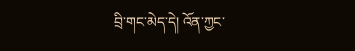བྲི་གང་མེད་དེ། འོན་ཀྱང་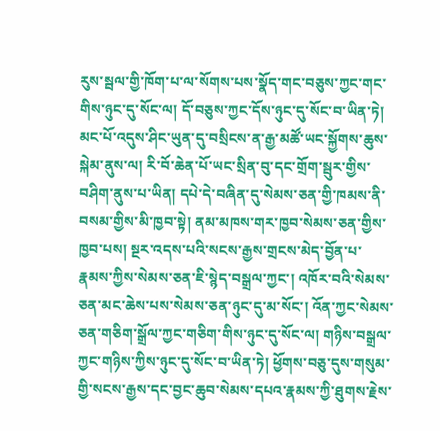རུས་སྦལ་གྱི་ཁོག་པ་ལ་སོགས་པས་སྣོད་གང་བཅུས་ཀྱང་གང་གིས་ཉུང་དུ་སོང་ལ། དོ་བཅུས་ཀྱང་དོས་ཉུང་དུ་སོང་བ་ཡིན་ཏེ། མང་པོ་འདུས་ཤིང་ཡུན་དུ་བསྲིངས་ན་རྒྱ་མཚོ་ཡང་སྐྱོགས་ཆུས་སྐེམ་ནུས་ལ། རི་བོ་ཆེན་པོ་ཡང་སྲིན་བུ་དང་གྲོག་སྦུར་གྱིས་བཤིག་ནུས་པ་ཡིན། དཔེ་དེ་བཞིན་དུ་སེམས་ཅན་གྱི་ཁམས་ནི་བསམ་གྱིས་མི་ཁྱབ་སྟེ། ནམ་མཁས་གར་ཁྱབ་སེམས་ཅན་གྱིས་ཁྱབ་པས། སྔར་འདས་པའི་སངས་རྒྱས་གྲངས་མེད་བྱོན་པ་རྣམས་ཀྱིས་སེམས་ཅན་ཇི་སྙེད་བསྒྲལ་ཀྱང་། འཁོར་བའི་སེམས་ཅན་མང་ཆེས་པས་སེམས་ཅན་ཉུང་དུ་མ་སོང་། འོན་ཀྱང་སེམས་ཅན་གཅིག་སྒྲོལ་ཀྱང་གཅིག་གིས་ཉུང་དུ་སོང་ལ། གཉིས་བསྒྲལ་ཀྱང་གཉིས་ཀྱིས་ཉུང་དུ་སོང་བ་ཡིན་ཏེ། ཕྱོགས་བཅུ་དུས་གསུམ་གྱི་སངས་རྒྱས་དང་བྱང་ཆུབ་སེམས་དཔའ་རྣམས་ཀྱི་ཐུགས་རྗེས་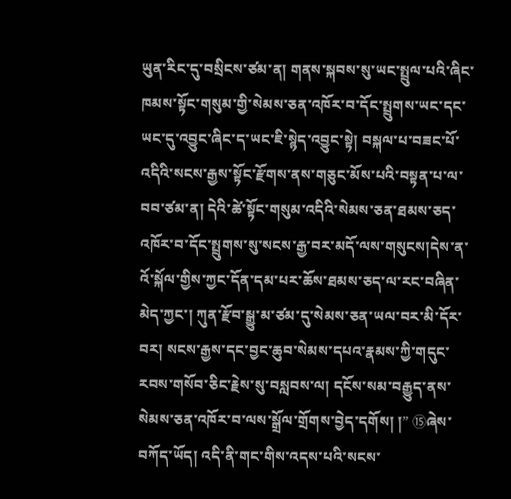ཡུན་རིང་དུ་བསྲིངས་ཙམ་ན། གནས་སྐབས་སུ་ཡང་སྤྲུལ་པའི་ཞིང་ཁམས་སྟོང་གསུམ་གྱི་སེམས་ཅན་འཁོར་བ་དོང་སྤྲུགས་ཡང་དང་ཡང་དུ་འབྱུང་ཞིང་ད་ཡང་ཇི་སྙེད་འབྱུང་སྟེ། བསྐལ་པ་བཟང་པོ་འདིའི་སངས་རྒྱས་སྟོང་རྫོགས་ནས་གཅུང་མོས་པའི་བསྟན་པ་ལ་བབ་ཙམ་ན། དེའི་ཚེ་སྟོང་གསུམ་འདིའི་སེམས་ཅན་ཐམས་ཅད་འཁོར་བ་དོང་སྤྲུགས་སུ་སངས་རྒྱ་བར་མདོ་ལས་གསུངས།དེས་ན་འོ་སྐོལ་གྱིས་ཀྱང་དོན་དམ་པར་ཆོས་ཐམས་ཅད་ལ་རང་བཞིན་མེད་ཀྱང་། ཀུན་རྫོབ་སྒྱུ་མ་ཙམ་དུ་སེམས་ཅན་ཡལ་བར་མི་དོར་བར། སངས་རྒྱས་དང་བྱང་ཆུབ་སེམས་དཔའ་རྣམས་ཀྱི་གདུང་རབས་གསོབ་ཅིང་རྗེས་སུ་བསླབས་ལ། དངོས་སམ་བརྒྱུད་ནས་སེམས་ཅན་འཁོར་བ་ལས་སྒྲོལ་གྲོགས་བྱེད་དགོས། །” ⑮ཞེས་བཀོད་ཡོད། འདི་ནི་གང་གིས་འདས་པའི་སངས་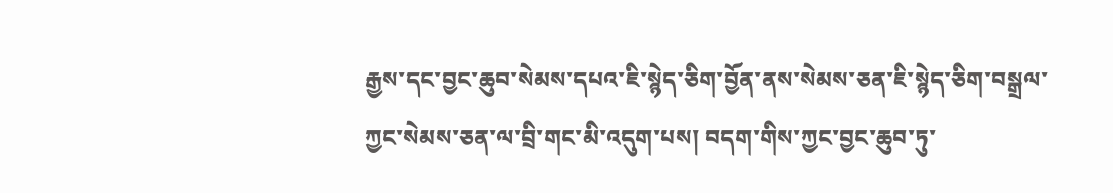རྒྱས་དང་བྱང་ཆུབ་སེམས་དཔའ་ཇི་སྙེད་ཅིག་བྱོན་ནས་སེམས་ཅན་ཇི་སྙེད་ཅིག་བསྒྲལ་ཀྱང་སེམས་ཅན་ལ་བྲི་གང་མི་འདུག་པས། བདག་གིས་ཀྱང་བྱང་ཆུབ་ཏུ་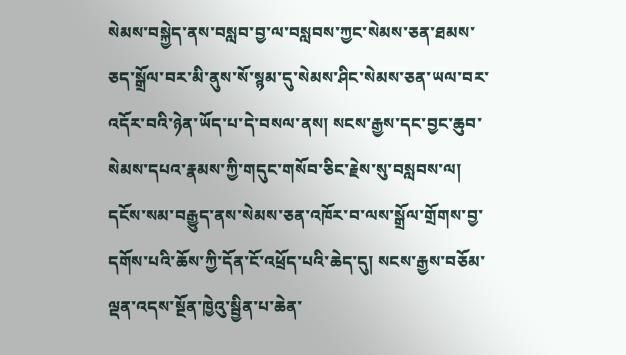སེམས་བསྐྱེད་ནས་བསླབ་བྱ་ལ་བསླབས་ཀྱང་སེམས་ཅན་ཐམས་ཅད་སྒྲོལ་བར་མི་ནུས་སོ་སྙམ་དུ་སེམས་ཤིང་སེམས་ཅན་ཡལ་བར་འདོར་བའི་ཉེན་ཡོད་པ་དེ་བསལ་ནས། སངས་རྒྱས་དང་བྱང་ཆུབ་སེམས་དཔའ་རྣམས་ཀྱི་གདུང་གསོབ་ཅིང་རྗེས་སུ་བསླབས་ལ། དངོས་སམ་བརྒྱུད་ནས་སེམས་ཅན་འཁོར་བ་ལས་སྒྲོལ་གྲོགས་བྱ་དགོས་པའི་ཆོས་ཀྱི་དོན་ངོ་འཕྲོད་པའི་ཆེད་དུ། སངས་རྒྱས་བཅོམ་ལྡན་འདས་སྔོན་ཁྱེའུ་སྦྱིན་པ་ཆེན་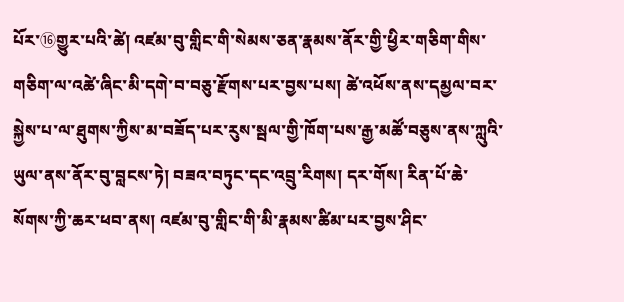པོར་⑯གྱུར་པའི་ཚེ། འཛམ་བུ་གླིང་གི་སེམས་ཅན་རྣམས་ནོར་གྱི་ཕྱིར་གཅིག་གིས་གཅིག་ལ་འཚེ་ཞིང་མི་དགེ་བ་བཅུ་རྫོགས་པར་བྱས་པས། ཚེ་འཕོས་ནས་དམྱལ་བར་སྐྱེས་པ་ལ་ཐུགས་ཀྱིས་མ་བཟོད་པར་རུས་སྦལ་གྱི་ཁོག་པས་རྒྱ་མཚོ་བཅུས་ནས་ཀླུའི་ཡུལ་ནས་ནོར་བུ་བླངས་ཏེ། བཟའ་བཏུང་དང་འབྲུ་རིགས། དར་གོས། རིན་པོ་ཆེ་སོགས་ཀྱི་ཆར་ཕབ་ནས། འཛམ་བུ་གླིང་གི་མི་རྣམས་ཚིམ་པར་བྱས་ཤིང་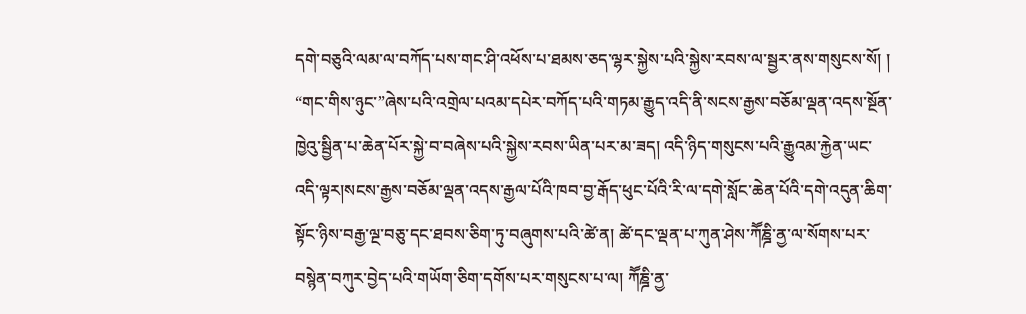དགེ་བཅུའི་ལམ་ལ་བཀོད་པས་གང་ཤི་འཕོས་པ་ཐམས་ཅད་ལྷར་སྐྱེས་པའི་སྐྱེས་རབས་ལ་སྦྱར་ནས་གསུངས་སོ། །
“གང་གིས་ཉུང་”ཞེས་པའི་འགྲེལ་པའམ་དཔེར་བཀོད་པའི་གཏམ་རྒྱུད་འདི་ནི་སངས་རྒྱས་བཅོམ་ལྡན་འདས་སྔོན་ཁྱེའུ་སྦྱིན་པ་ཆེན་པོར་སྐྱེ་བ་བཞེས་པའི་སྐྱེས་རབས་ཡིན་པར་མ་ཟད། འདི་ཉིད་གསུངས་པའི་རྒྱུའམ་རྐྱེན་ཡང་འདི་ལྟར།སངས་རྒྱས་བཅོམ་ལྡན་འདས་རྒྱལ་པོའི་ཁབ་བྱ་རྒོད་ཕུང་པོའི་རི་ལ་དགེ་སློང་ཆེན་པོའི་དགེ་འདུན་ཆིག་སྟོང་ཉིས་བརྒྱ་ལྔ་བཅུ་དང་ཐབས་ཅིག་ཏུ་བཞུགས་པའི་ཚེ་ན། ཚེ་དང་ལྡན་པ་ཀུན་ཤེས་ཀཽཎྜི་ནྱ་ལ་སོགས་པར་བསྙེན་བཀུར་བྱེད་པའི་གཡོག་ཅིག་དགོས་པར་གསུངས་པ་ལ། ཀཽཎྜི་ནྱ་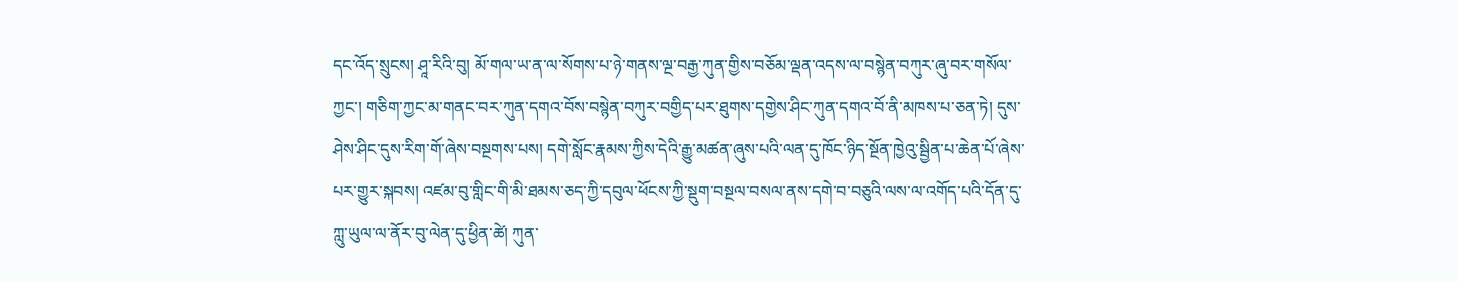དང་འོད་སྲུངས། ཤཱ་རིའི་བུ། མོ་གལ་ཡ་ན་ལ་སོགས་པ་ཉེ་གནས་ལྔ་བརྒྱ་ཀུན་གྱིས་བཅོམ་ལྡན་འདས་ལ་བསྙེན་བཀུར་ཞུ་བར་གསོལ་ཀྱང་། གཅིག་ཀྱང་མ་གནང་བར་ཀུན་དགའ་བོས་བསྙེན་བཀུར་བགྱིད་པར་ཐུགས་དགྱེས་ཤིང་ཀུན་དགའ་བོ་ནི་མཁས་པ་ཅན་ཏེ། དུས་ཤེས་ཤིང་དུས་རིག་གོ་ཞེས་བསྔགས་པས། དགེ་སློང་རྣམས་ཀྱིས་དེའི་རྒྱུ་མཚན་ཞུས་པའི་ལན་དུ་ཁོང་ཉིད་སྔོན་ཁྱེའུ་སྦྱིན་པ་ཆེན་པོ་ཞེས་པར་གྱུར་སྐབས། འཛམ་བུ་གླིང་གི་མི་ཐམས་ཅད་ཀྱི་དབུལ་ཕོངས་ཀྱི་སྡུག་བསྔལ་བསལ་ནས་དགེ་བ་བཅུའི་ལས་ལ་འགོད་པའི་དོན་དུ་ཀླུ་ཡུལ་ལ་ནོར་བུ་ལེན་དུ་ཕྱིན་ཚེ། ཀུན་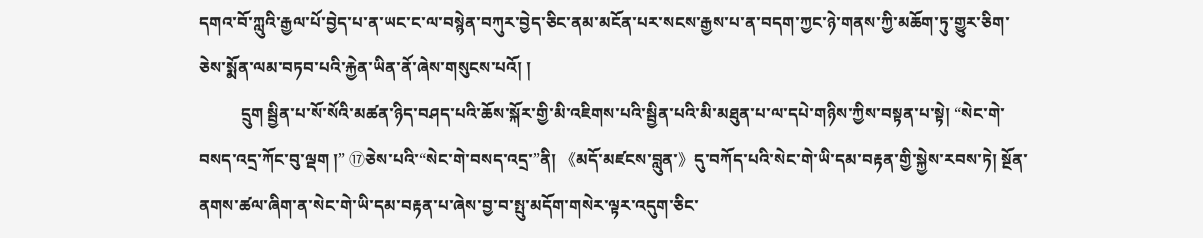དགའ་བོ་ཀླུའི་རྒྱལ་པོ་བྱེད་པ་ན་ཡང་ང་ལ་བསྙེན་བཀུར་བྱེད་ཅིང་ནམ་མངོན་པར་སངས་རྒྱས་པ་ན་བདག་ཀྱང་ཉེ་གནས་ཀྱི་མཆོག་ཏུ་གྱུར་ཅིག་ཅེས་སྨོན་ལམ་བཏབ་པའི་རྐྱེན་ཡིན་ནོ་ཞེས་གསུངས་པའོ། །
          དྲུག སྦྱིན་པ་སོ་སོའི་མཚན་ཉིད་བཤད་པའི་ཆོས་སྐོར་གྱི་མི་འཇིགས་པའི་སྦྱིན་པའི་མི་མཐུན་པ་ལ་དཔེ་གཉིས་ཀྱིས་བསྟན་པ་སྟེ། “སེང་གེ་བསད་འདྲ་ཀོང་བུ་ལྡག །” ⑰ཅེས་པའི་“སེང་གེ་བསད་འདྲ་”ནི། 《མདོ་མཛངས་བླུན་》དུ་བཀོད་པའི་སེང་གེ་ཡི་དམ་བརྟན་གྱི་སྐྱེས་རབས་ཏེ། སྔོན་ནགས་ཚལ་ཞིག་ན་སེང་གེ་ཡི་དམ་བརྟན་པ་ཞེས་བྱ་བ་སྤུ་མདོག་གསེར་ལྟར་འདུག་ཅིང་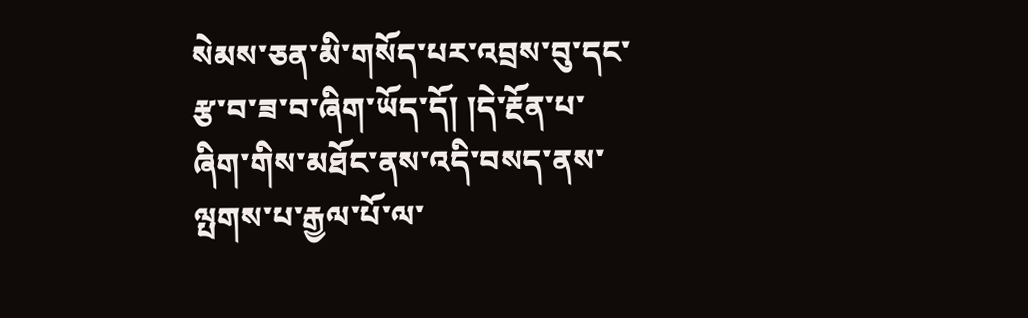སེམས་ཅན་མི་གསོད་པར་འབྲས་བུ་དང་རྩ་བ་ཟ་བ་ཞིག་ཡོད་དོ། །དེ་རྔོན་པ་ཞིག་གིས་མཐོང་ནས་འདི་བསད་ནས་ལྤགས་པ་རྒྱལ་པོ་ལ་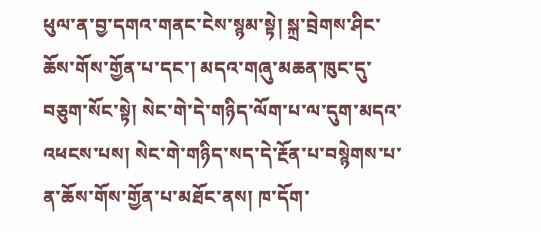ཕུལ་ན་བྱ་དགའ་གནང་ངེས་སྙམ་སྟེ། སྐྲ་བྲེགས་ཤིང་ཆོས་གོས་གྱོན་པ་དང་། མདའ་གཞུ་མཆན་ཁུང་དུ་བཅུག་སོང་སྟེ། སེང་གེ་དེ་གཉིད་ལོག་པ་ལ་དུག་མདའ་འཕངས་པས། སེང་གེ་གཉིད་སད་དེ་རྔོན་པ་བསྙེགས་པ་ན་ཆོས་གོས་གྱོན་པ་མཐོང་ནས། ཁ་དོག་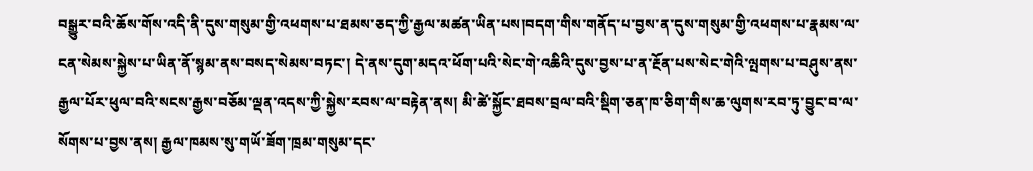བསྒྱུར་བའི་ཆོས་གོས་འདི་ནི་དུས་གསུམ་གྱི་འཕགས་པ་ཐམས་ཅད་ཀྱི་རྒྱལ་མཚན་ཡིན་པས།བདག་གིས་གནོད་པ་བྱས་ན་དུས་གསུམ་གྱི་འཕགས་པ་རྣམས་ལ་ངན་སེམས་སྐྱེས་པ་ཡིན་ནོ་སྙམ་ནས་བསད་སེམས་བཏང་། དེ་ནས་དུག་མདའ་ཕོག་པའི་སེང་གེ་འཆིའི་དུས་བྱས་པ་ན་རྔོན་པས་སེང་གེའི་ལྤགས་པ་བཤུས་ནས་རྒྱལ་པོར་ཕུལ་བའི་སངས་རྒྱས་བཅོམ་ལྡན་འདས་ཀྱི་སྐྱེས་རབས་ལ་བརྟེན་ནས། མི་ཚེ་སྐྱོང་ཐབས་བྲལ་བའི་སྡིག་ཅན་ཁ་ཅིག་གིས་ཆ་ལུགས་རབ་ཏུ་བྱུང་བ་ལ་སོགས་པ་བྱས་ནས། རྒྱལ་ཁམས་སུ་གཡོ་ཟོག་ཁྲམ་གསུམ་དང་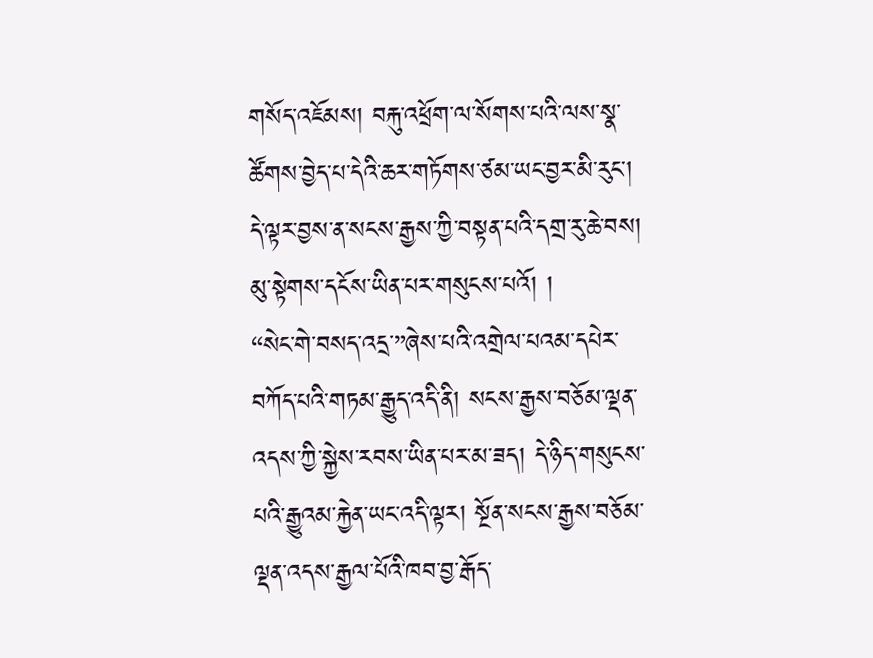གསོད་འཇོམས། བརྐུ་འཕྲོག་ལ་སོགས་པའི་ལས་སྣ་ཚོགས་བྱེད་པ་དེའི་ཆར་གཏོགས་ཙམ་ཡང་བྱར་མི་རུང་། དེ་ལྟར་བྱས་ན་སངས་རྒྱས་ཀྱི་བསྟན་པའི་དགྲ་རུ་ཆེ་བས། མུ་སྟེགས་དངོས་ཡིན་པར་གསུངས་པའོ། །
“སེང་གེ་བསད་འདྲ་”ཞེས་པའི་འགྲེལ་པའམ་དཔེར་བཀོད་པའི་གཏམ་རྒྱུད་འདི་ནི། སངས་རྒྱས་བཅོམ་ལྡན་འདས་ཀྱི་སྐྱེས་རབས་ཡིན་པར་མ་ཟད། དེ་ཉིད་གསུངས་པའི་རྒྱུའམ་རྐྱེན་ཡང་འདི་ལྟར། སྔོན་སངས་རྒྱས་བཅོམ་ལྡན་འདས་རྒྱལ་པོའི་ཁབ་བྱ་རྒོད་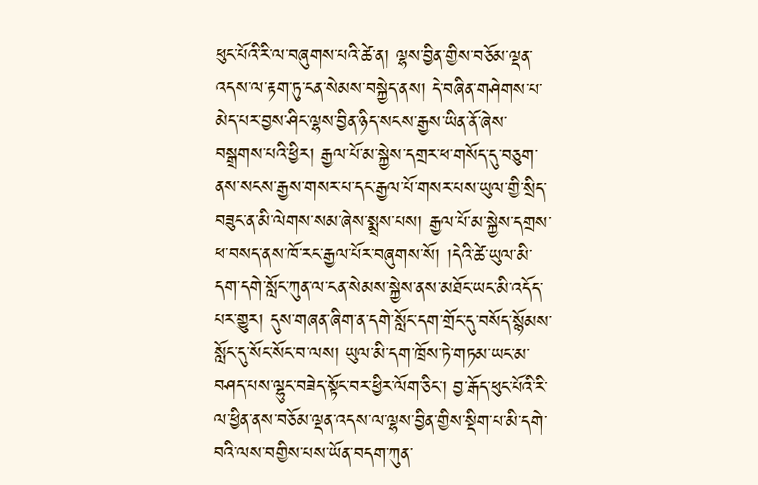ཕུང་པོའི་རི་ལ་བཞུགས་པའི་ཚེ་ན། ལྷས་བྱིན་གྱིས་བཅོམ་ལྡན་འདས་ལ་རྟག་ཏུ་ངན་སེམས་བསྐྱེད་ནས། དེ་བཞིན་གཤེགས་པ་མེད་པར་བྱས་ཤིང་ལྷས་བྱིན་ཉིད་སངས་རྒྱས་ཡིན་ནོ་ཞེས་བསྒྲགས་པའི་ཕྱིར། རྒྱལ་པོ་མ་སྐྱེས་དགྲར་ཕ་གསོད་དུ་བཅུག་ནས་སངས་རྒྱས་གསར་པ་དང་རྒྱལ་པོ་གསར་པས་ཡུལ་གྱི་སྲིད་བཟུང་ན་མི་ལེགས་སམ་ཞེས་སྨྲས་པས། རྒྱལ་པོ་མ་སྐྱེས་དགྲས་ཕ་བསད་ནས་ཁོ་རང་རྒྱལ་པོར་བཞུགས་སོ། །དེའི་ཚེ་ཡུལ་མི་དག་དགེ་སློང་ཀུན་ལ་ངན་སེམས་སྐྱེས་ནས་མཐོང་ཡང་མི་འདོད་པར་གྱུར། དུས་གཞན་ཞིག་ན་དགེ་སློང་དག་གྲོང་དུ་བསོད་སྙོམས་སློང་དུ་སོང་སོང་བ་ལས། ཡུལ་མི་དག་ཁྲོས་ཏེ་གཏམ་ཡང་མ་བཤད་པས་ལྷུང་བཟེད་སྟོང་བར་ཕྱིར་ལོག་ཅིང་། བྱ་རྒོད་ཕུང་པོའི་རི་ལ་ཕྱིན་ནས་བཅོམ་ལྡན་འདས་ལ་ལྷས་བྱིན་གྱིས་སྡིག་པ་མི་དགེ་བའི་ལས་བགྱིས་པས་ཡོན་བདག་ཀུན་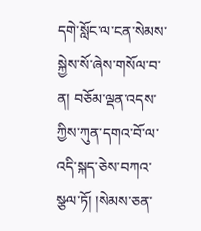དགེ་སློང་ལ་ངན་སེམས་སྐྱེས་སོ་ཞེས་གསོལ་བ་ན། བཅོམ་ལྡན་འདས་ཀྱིས་ཀུན་དགའ་བོ་ལ་འདི་སྐད་ཅེས་བཀའ་སྩལ་ཏོ། །སེམས་ཅན་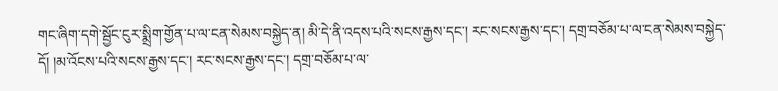གང་ཞིག་དགེ་སྦྱོང་ངུར་སྨྲིག་གྱོན་པ་ལ་ངན་སེམས་བསྐྱེད་ན། མི་དེ་ནི་འདས་པའི་སངས་རྒྱས་དང་། རང་སངས་རྒྱས་དང་། དགྲ་བཅོམ་པ་ལ་ངན་སེམས་བསྐྱེད་དོ། །མ་འོངས་པའི་སངས་རྒྱས་དང་། རང་སངས་རྒྱས་དང་། དགྲ་བཅོམ་པ་ལ་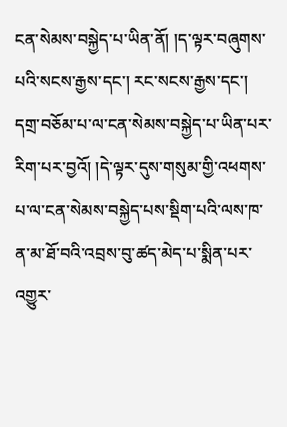ངན་སེམས་བསྐྱེད་པ་ཡིན་ནོ། །ད་ལྟར་བཞུགས་པའི་སངས་རྒྱས་དང་། རང་སངས་རྒྱས་དང་། དགྲ་བཅོམ་པ་ལ་ངན་སེམས་བསྐྱེད་པ་ཡིན་པར་རིག་པར་བྱའོ། །དེ་ལྟར་དུས་གསུམ་གྱི་འཕགས་པ་ལ་ངན་སེམས་བསྐྱེད་པས་སྡིག་པའི་ལས་ཁ་ན་མ་ཐོ་བའི་འབྲས་བུ་ཚད་མེད་པ་སྨིན་པར་འགྱུར་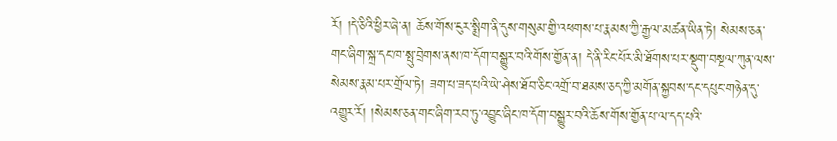རོ། །དེ་ཅིའི་ཕྱིར་ཞེ་ན། ཆོས་གོས་ངུར་སྨྲིག་ནི་དུས་གསུམ་གྱི་འཕགས་པ་རྣམས་ཀྱི་རྒྱལ་མཚན་ཡིན་ཏེ། སེམས་ཅན་གང་ཞིག་སྐྲ་དང་ཁ་སྤུ་བྲེགས་ནས་ཁ་དོག་བསྒྱུར་བའི་གོས་གྱོན་ན། དེ་ནི་རིང་པོར་མི་ཐོགས་པར་སྡུག་བསྔལ་ཀུན་ལས་སེམས་རྣམ་པར་གྲོལ་ཏེ། ཟག་པ་ཟད་པའི་ཡེ་ཤེས་ཐོབ་ཅིང་འགྲོ་བ་ཐམས་ཅད་ཀྱི་མགོན་སྐྱབས་དང་དཔུང་གཉེན་དུ་འགྱུར་རོ། །སེམས་ཅན་གང་ཞིག་རབ་ཏུ་འབྱུང་ཞིང་ཁ་དོག་བསྒྱུར་བའི་ཆོས་གོས་གྱོན་པ་ལ་དད་པའི་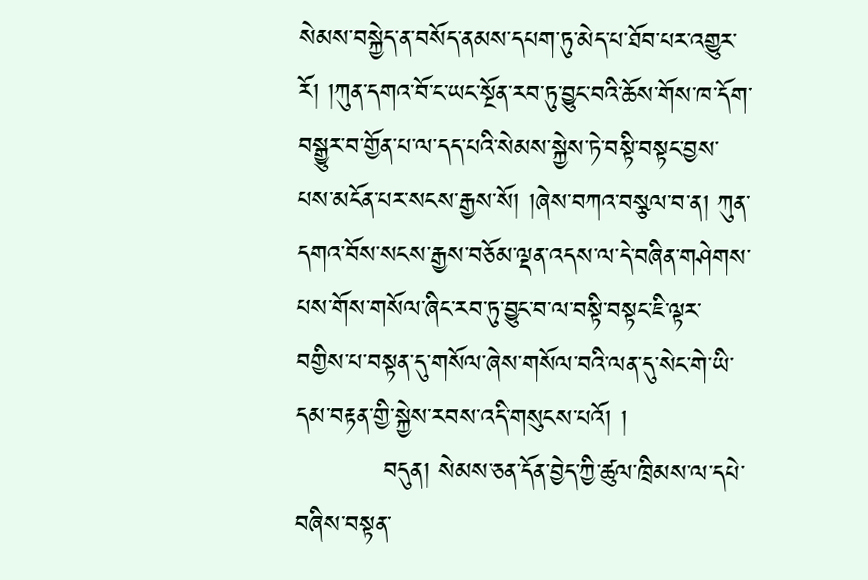སེམས་བསྐྱེད་ན་བསོད་ནམས་དཔག་ཏུ་མེད་པ་ཐོབ་པར་འགྱུར་རོ། །ཀུན་དགའ་བོ་ང་ཡང་སྔོན་རབ་ཏུ་བྱུང་བའི་ཆོས་གོས་ཁ་དོག་བསྒྱུར་བ་གྱོན་པ་ལ་དད་པའི་སེམས་སྐྱེས་ཏེ་བསྟི་བསྟང་བྱས་པས་མངོན་པར་སངས་རྒྱས་སོ། །ཞེས་བཀའ་བསྩལ་བ་ན། ཀུན་དགའ་བོས་སངས་རྒྱས་བཅོམ་ལྡན་འདས་ལ་དེ་བཞིན་གཤེགས་པས་གོས་གསོལ་ཞིང་རབ་ཏུ་བྱུང་བ་ལ་བསྟི་བསྟང་ཇི་ལྟར་བགྱིས་པ་བསྟན་དུ་གསོལ་ཞེས་གསོལ་བའི་ལན་དུ་སེང་གེ་ཡི་དམ་བརྟན་གྱི་སྐྱེས་རབས་འདི་གསུངས་པའོ། །
          བདུན། སེམས་ཅན་དོན་བྱེད་ཀྱི་ཚུལ་ཁྲིམས་ལ་དཔེ་བཞིས་བསྟན་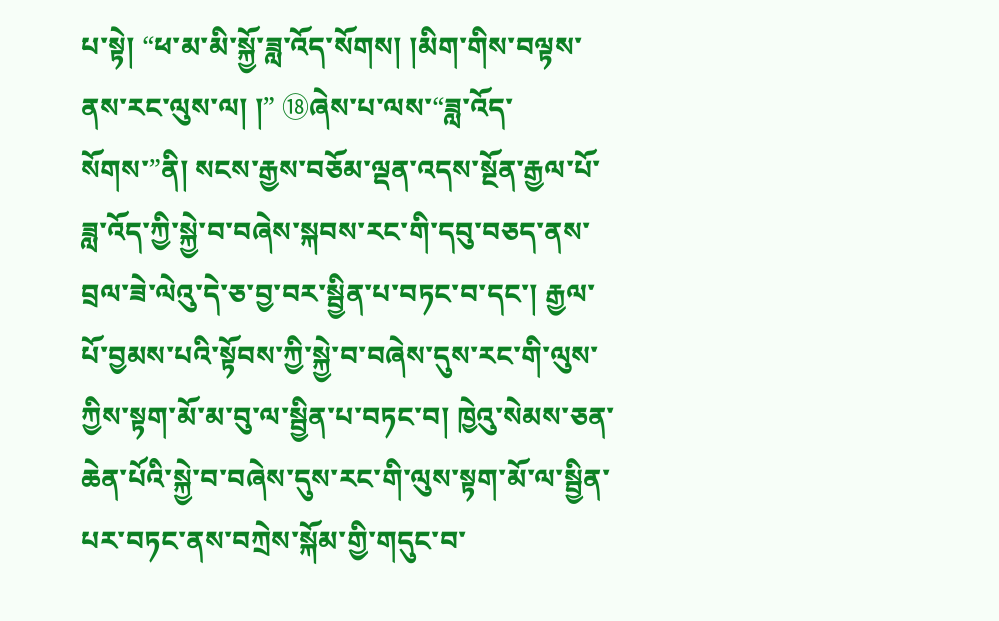པ་སྟེ། “ཕ་མ་མི་སྐྱོ་ཟླ་འོད་སོགས། །མིག་གིས་བལྟས་ནས་རང་ལུས་ལ། །” ⑱ཞེས་པ་ལས་“ཟླ་འོད་སོགས་”ནི། སངས་རྒྱས་བཅོམ་ལྡན་འདས་སྔོན་རྒྱལ་པོ་ཟླ་འོད་ཀྱི་སྐྱེ་བ་བཞེས་སྐབས་རང་གི་དབུ་བཅད་ནས་བྲལ་ཟེ་ལེའུ་དེ་ཅ་བྱ་བར་སྦྱིན་པ་བཏང་བ་དང་། རྒྱལ་པོ་བྱམས་པའི་སྟོབས་ཀྱི་སྐྱེ་བ་བཞེས་དུས་རང་གི་ལུས་ཀྱིས་སྟག་མོ་མ་བུ་ལ་སྦྱིན་པ་བཏང་བ། ཁྱེའུ་སེམས་ཅན་ཆེན་པོའི་སྐྱེ་བ་བཞེས་དུས་རང་གི་ལུས་སྟག་མོ་ལ་སྦྱིན་པར་བཏང་ནས་བཀྲེས་སྐོམ་གྱི་གདུང་བ་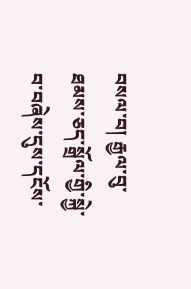བསལ་བ། རྒྱལ་བུ་ཐམས་ཅད་སྒྲོལ་གྱི་སྐྱེ་བ་བཞེས་དུས་དངོས་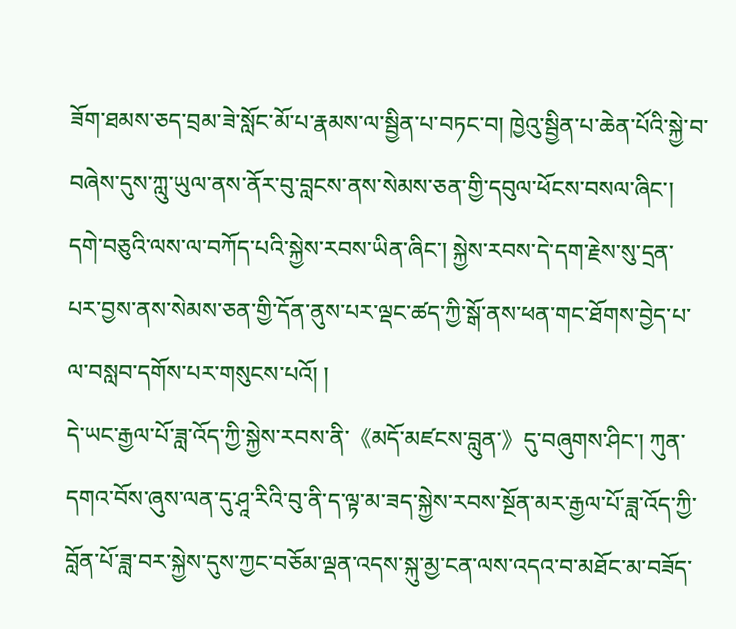ཟོག་ཐམས་ཅད་བྲམ་ཟེ་སློང་མོ་པ་རྣམས་ལ་སྦྱིན་པ་བཏང་བ། ཁྱེའུ་སྦྱིན་པ་ཆེན་པོའི་སྐྱེ་བ་བཞེས་དུས་ཀླུ་ཡུལ་ནས་ནོར་བུ་བླངས་ནས་སེམས་ཅན་གྱི་དབུལ་ཕོངས་བསལ་ཞིང་། དགེ་བཅུའི་ལས་ལ་བཀོད་པའི་སྐྱེས་རབས་ཡིན་ཞིང་། སྐྱེས་རབས་དེ་དག་རྗེས་སུ་དྲན་པར་བྱས་ནས་སེམས་ཅན་གྱི་དོན་ནུས་པར་ལྡང་ཚད་ཀྱི་སྒོ་ནས་ཕན་གང་ཐོགས་བྱེད་པ་ལ་བསླབ་དགོས་པར་གསུངས་པའོ། །
དེ་ཡང་རྒྱལ་པོ་ཟླ་འོད་ཀྱི་སྐྱེས་རབས་ནི་《མདོ་མཛངས་བླུན་》དུ་བཞུགས་ཤིང་། ཀུན་དགའ་བོས་ཞུས་ལན་དུ་ཤཱ་རིའི་བུ་ནི་ད་ལྟ་མ་ཟད་སྐྱེས་རབས་སྔོན་མར་རྒྱལ་པོ་ཟླ་འོད་ཀྱི་བློན་པོ་ཟླ་བར་སྐྱེས་དུས་ཀྱང་བཅོམ་ལྡན་འདས་སྐུ་མྱ་ངན་ལས་འདའ་བ་མཐོང་མ་བཟོད་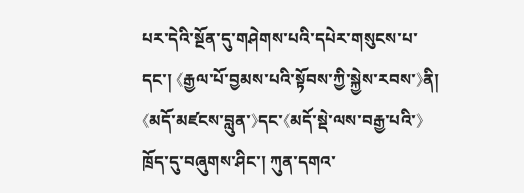པར་དེའི་སྔོན་དུ་གཤེགས་པའི་དཔེར་གསུངས་པ་དང་། 《རྒྱལ་པོ་བྱམས་པའི་སྟོབས་ཀྱི་སྐྱེས་རབས་》ནི། 《མདོ་མཛངས་བླུན་》དང་《མདོ་སྡེ་ལས་བརྒྱ་པའི་》ཁྲོད་དུ་བཞུགས་ཤིང་། ཀུན་དགའ་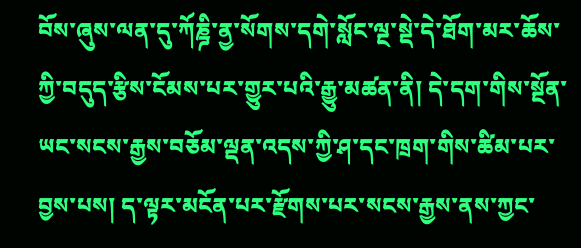བོས་ཞུས་ལན་དུ་ཀོཎྜི་ནྱ་སོགས་དགེ་སློང་ལྔ་སྡེ་དེ་ཐོག་མར་ཆོས་ཀྱི་བདུད་རྩིས་ངོམས་པར་གྱུར་པའི་རྒྱུ་མཚན་ནི། དེ་དག་གིས་སྔོན་ཡང་སངས་རྒྱས་བཅོམ་ལྡན་འདས་ཀྱི་ཤ་དང་ཁྲག་གིས་ཚིམ་པར་བྱས་པས། ད་ལྟར་མངོན་པར་རྫོགས་པར་སངས་རྒྱས་ནས་ཀྱང་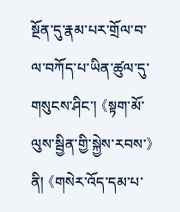སྔོན་དུ་རྣམ་པར་གྲོལ་བ་ལ་བཀོད་པ་ཡིན་ཚུལ་དུ་གསུངས་ཤིང་། 《སྟག་མོ་ལུས་སྦྱིན་གྱི་སྐྱེས་རབས་》ནི། 《གསེར་འོད་དམ་པ་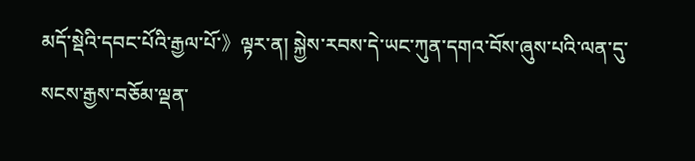མདོ་སྡེའི་དབང་པོའི་རྒྱལ་པོ་》ལྟར་ན། སྐྱེས་རབས་དེ་ཡང་ཀུན་དགའ་བོས་ཞུས་པའི་ལན་དུ་སངས་རྒྱས་བཅོམ་ལྡན་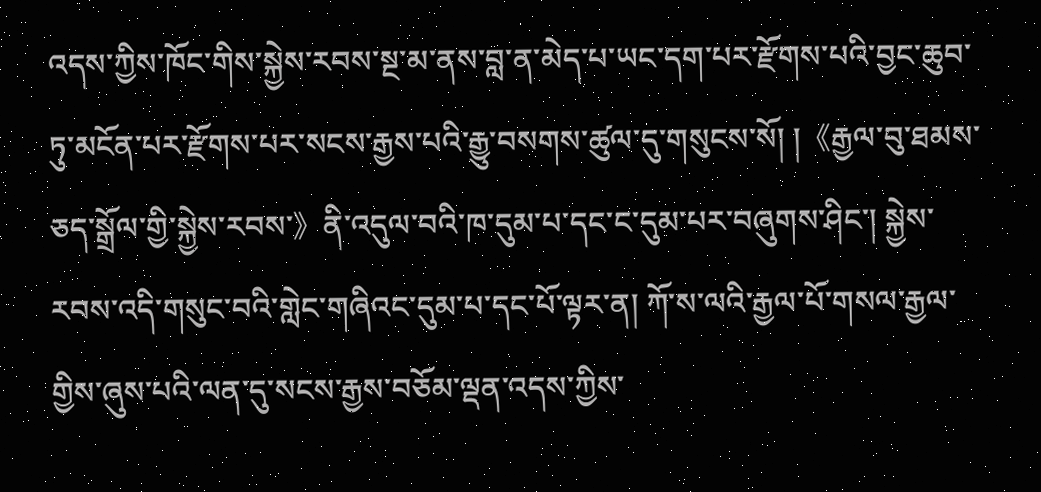འདས་ཀྱིས་ཁོང་གིས་སྐྱེས་རབས་སྔ་མ་ནས་བླ་ན་མེད་པ་ཡང་དག་པར་རྫོགས་པའི་བྱང་ཆུབ་ཏུ་མངོན་པར་རྫོགས་པར་སངས་རྒྱས་པའི་རྒྱུ་བསགས་ཚུལ་དུ་གསུངས་སོ། །《རྒྱལ་བུ་ཐམས་ཅད་སྒྲོལ་གྱི་སྐྱེས་རབས་》ནི་འདུལ་བའི་ཁ་དུམ་པ་དང་ང་དུམ་པར་བཞུགས་ཤིང་། སྐྱེས་རབས་འདི་གསུང་བའི་གླེང་གཞིའང་དུམ་པ་དང་པོ་ལྟར་ན། ཀོ་ས་ལའི་རྒྱལ་པོ་གསལ་རྒྱལ་གྱིས་ཞུས་པའི་ལན་དུ་སངས་རྒྱས་བཅོམ་ལྡན་འདས་ཀྱིས་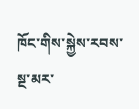ཁོང་གིས་སྐྱེས་རབས་སྔ་མར་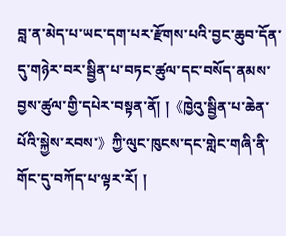བླ་ན་མེད་པ་ཡང་དག་པར་རྫོགས་པའི་བྱང་ཆུབ་དོན་དུ་གཉེར་བར་སྦྱིན་པ་བཏང་ཚུལ་དང་བསོད་ནམས་བྱས་ཚུལ་གྱི་དཔེར་བསྟན་ནོ། །《ཁྱེའུ་སྦྱིན་པ་ཆེན་པོའི་སྐྱེས་རབས་》ཀྱི་ལུང་ཁུངས་དང་གླེང་གཞི་ནི་གོང་དུ་བཀོད་པ་ལྟར་རོ། །